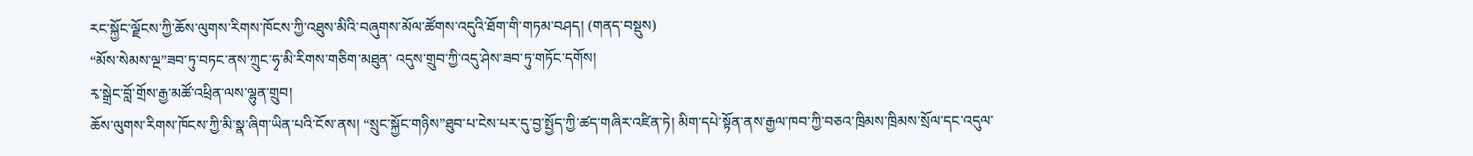རང་སྐྱོང་ལྗོངས་ཀྱི་ཆོས་ལུགས་རིགས་ཁོངས་ཀྱི་འཐུས་མིའི་བཞུགས་མོལ་ཚོགས་འདུའི་ཐོག་གི་གཏམ་བཤད། (གནད་བསྡུས)
“མོས་སེམས་ལྔ”ཟབ་ཏུ་བཏང་ནས་ཀྲུང་ཧྭ་མི་རིགས་གཅིག་མཐུན་ འདུས་གྲུབ་ཀྱི་འདུ་ཤེས་ཟབ་ཏུ་གཏོང་དགོས།
རྭ་སྒྲེང་བློ་གྲོས་རྒྱ་མཚོ་འཕྲིན་ལས་ལྷུན་གྲུབ།
ཆོས་ལུགས་རིགས་ཁོངས་ཀྱི་མི་སྣ་ཞིག་ཡིན་པའི་ངོས་ནས། “སྲུང་སྐྱོང་གཉིས”ཐུབ་པ་ངེས་པར་དུ་བྱ་སྤྱོད་ཀྱི་ཚད་གཞིར་འཛིན་ཏེ། མིག་དཔེ་སྟོན་ནས་རྒྱལ་ཁབ་ཀྱི་བཅའ་ཁྲིམས་ཁྲིམས་སྲོལ་དང་འདུལ་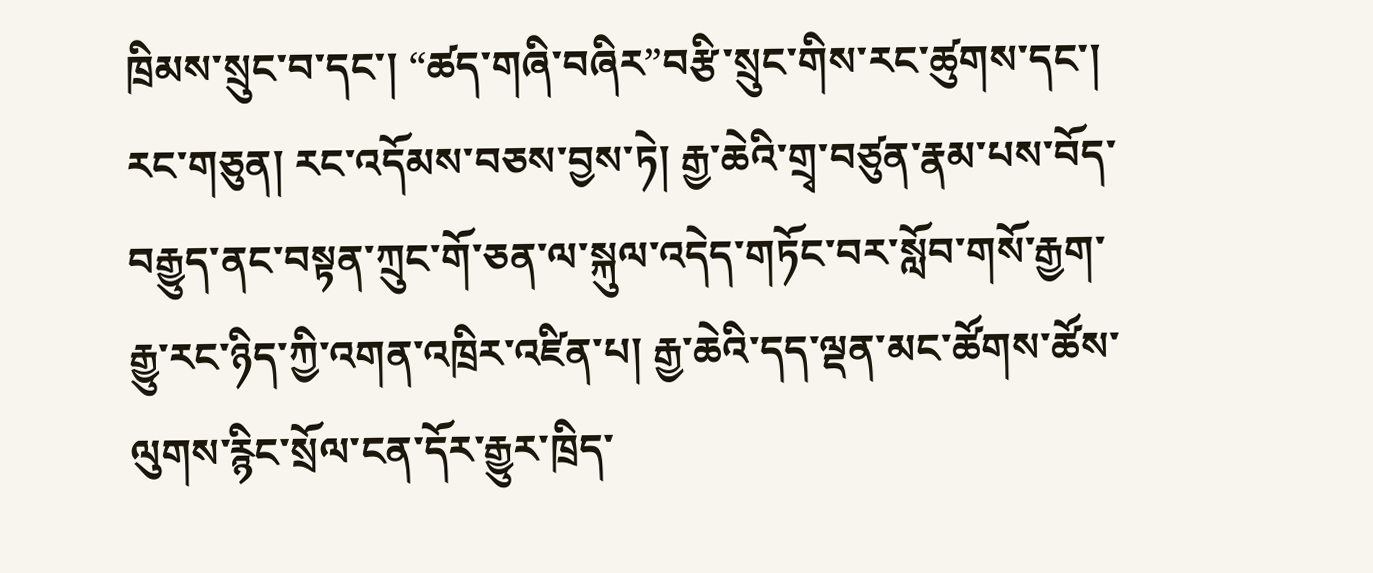ཁྲིམས་སྲུང་བ་དང་། “ཚད་གཞི་བཞིར”བརྩི་སྲུང་གིས་རང་ཚུགས་དང་། རང་གཅུན། རང་འདོམས་བཅས་བྱས་ཏེ། རྒྱ་ཆེའི་གྲྭ་བཙུན་རྣམ་པས་བོད་བརྒྱུད་ནང་བསྟན་ཀྲུང་གོ་ཅན་ལ་སྐུལ་འདེད་གཏོང་བར་སློབ་གསོ་རྒྱག་རྒྱུ་རང་ཉིད་ཀྱི་འགན་འཁྲིར་འཛིན་པ། རྒྱ་ཆེའི་དད་ལྡན་མང་ཚོགས་ཚོས་ལུགས་རྙིང་སྲོལ་ངན་དོར་རྒྱུར་ཁྲིད་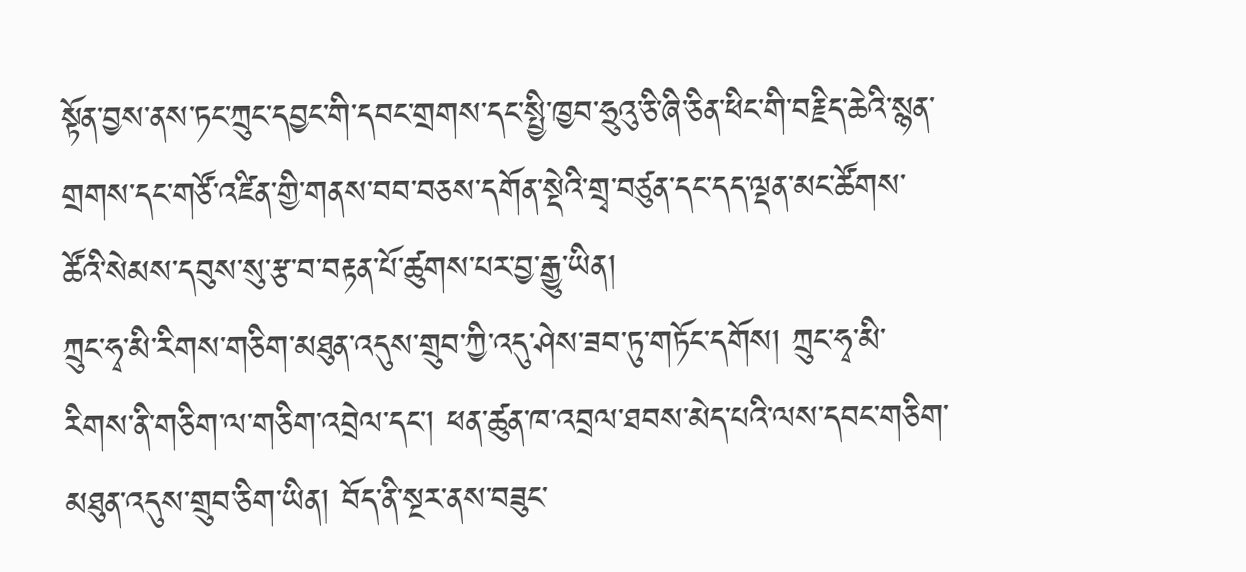སྟོན་བྱས་ནས་ཏང་ཀྲུང་དབྱང་གི་དབང་གྲགས་དང་སྤྱི་ཁྱབ་ཧྲུའུ་ཅི་ཞི་ཅིན་ཕིང་གི་བརྗིད་ཆེའི་སྙན་གྲགས་དང་གཙོ་འཛིན་གྱི་གནས་བབ་བཅས་དགོན་སྡེའི་གྲྭ་བཙུན་དང་དད་ལྡན་མང་ཚོགས་ཚོའི་སེམས་དབུས་སུ་རྩ་བ་བརྟན་པོ་ཚུགས་པར་བྱ་རྒྱུ་ཡིན།
ཀྲུང་ཧྭ་མི་རིགས་གཅིག་མཐུན་འདུས་གྲུབ་ཀྱི་འདུ་ཤེས་ཟབ་ཏུ་གཏོང་དགོས། ཀྲུང་ཧྭ་མི་རིགས་ནི་གཅིག་ལ་གཅིག་འབྲེལ་དང་། ཕན་ཚུན་ཁ་འབྲལ་ཐབས་མེད་པའི་ལས་དབང་གཅིག་མཐུན་འདུས་གྲུབ་ཅིག་ཡིན། བོད་ནི་སྔར་ནས་བཟུང་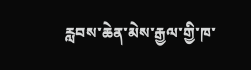རླབས་ཆེན་མེས་རྒྱལ་གྱི་ཁ་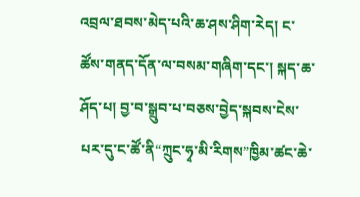འབྲལ་ཐབས་མེད་པའི་ཆ་ཤས་ཤིག་རེད། ང་ཚོས་གནད་དོན་ལ་བསམ་གཞིག་དང་། སྐད་ཆ་ཤོད་པ། བྱ་བ་སྒྲུབ་པ་བཅས་བྱེད་སྐབས་ངེས་པར་དུ་ང་ཚོ་ནི“ཀྲུང་ཧྭ་མི་རིགས”ཁྱིམ་ཚང་ཆེ་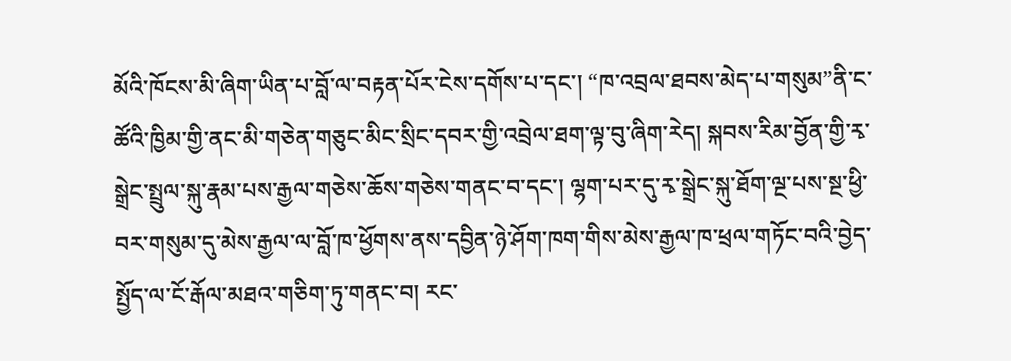མོའི་ཁོངས་མི་ཞིག་ཡིན་པ་བློ་ལ་བརྟན་པོར་ངེས་དགོས་པ་དང་། “ཁ་འབྲལ་ཐབས་མེད་པ་གསུམ”ནི་ང་ཚོའི་ཁྱིམ་གྱི་ནང་མི་གཅེན་གཅུང་མིང་སྲིང་དབར་གྱི་འབྲེལ་ཐག་ལྟ་བུ་ཞིག་རེད། སྐབས་རིམ་བྱོན་གྱི་རྭ་སྒྲེང་སྤྲུལ་སྐུ་རྣམ་པས་རྒྱལ་གཅེས་ཆོས་གཅེས་གནང་བ་དང་། ལྷག་པར་དུ་རྭ་སྒྲེང་སྐུ་ཐོག་ལྔ་པས་སྔ་ཕྱི་བར་གསུམ་དུ་མེས་རྒྱལ་ལ་བློ་ཁ་ཕྱོགས་ནས་དབྱིན་ཉེ་ཤོག་ཁག་གིས་མེས་རྒྱལ་ཁ་ཕྲལ་གཏོང་བའི་བྱེད་སྤྱོད་ལ་ངོ་རྒོལ་མཐའ་གཅིག་ཏུ་གནང་བ། རང་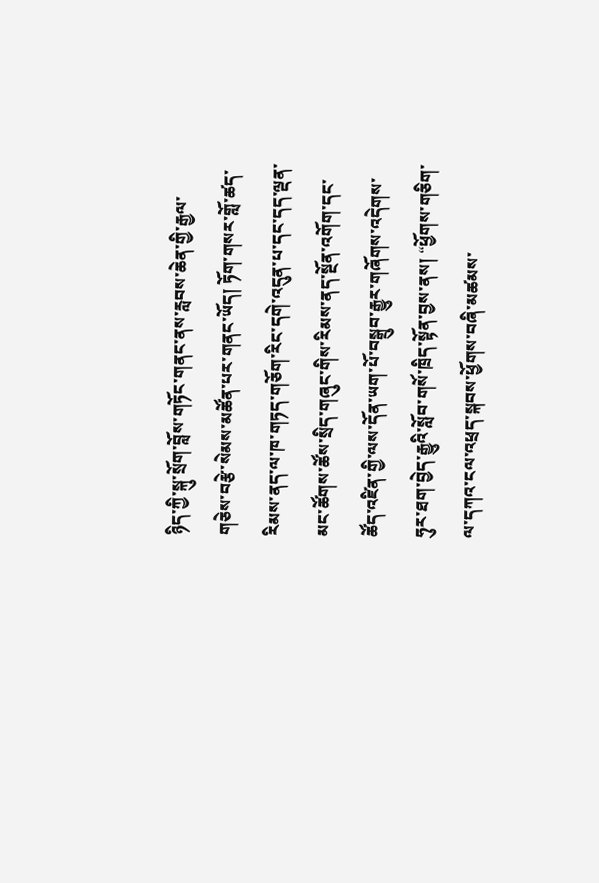ཉིད་ཀྱི་སྐུ་སྲོག་བློས་གཏོང་གནང་ནས་རླབས་ཆེན་གྱི་རྒྱལ་གཅེས་བརྩེ་སེམས་མཚོན་པར་གནང་ཡོད། ཏོག་གསར་གློ་ཚད་རིམས་ནད་ལ་ཁ་གཏད་གཅོག་རིང་དགེ་འདུན་པ་དང་དད་ལྡན་མང་ཚོགས་ཚོས་སྲིད་གཞུང་གིས་རིམས་ནད་སྔོན་འགོག་དང་ཚོད་འཛིན་གྱི་ལས་དོན་ཡག་པོ་བསྒྲུབ་རྒྱུར་གཞོགས་འདེགས་ཧུར་ཐག་བྱེད་རྒྱུའི་སློབ་གསོ་ཁྲིད་སྟོན་བྱས་ནས། “ཕྱོགས་གཅིག་ལ་དཀའ་ངལ་འཕྲད་སྐབས་ཕྱོགས་བཞི་མཚམས་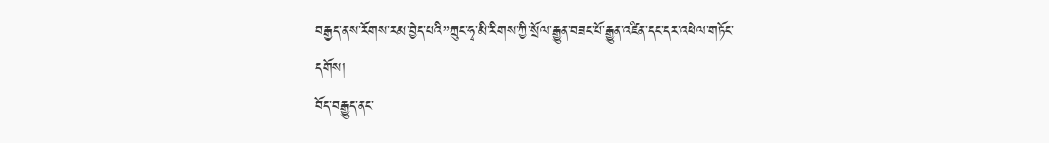བརྒྱད་ནས་རོགས་རམ་བྱེད་པའི”ཀྲུང་ཧྭ་མི་རིགས་ཀྱི་སྲོལ་རྒྱུན་བཟང་པོ་རྒྱུན་འཛིན་དང་དར་འཕེལ་གཏོང་དགོས།
བོད་བརྒྱུད་ནང་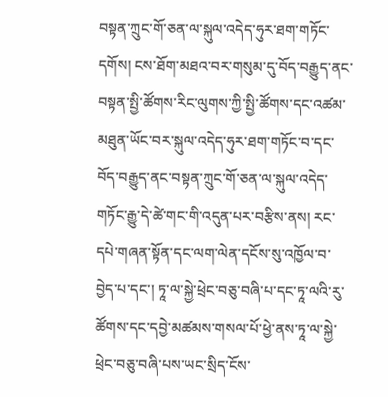བསྟན་ཀྲུང་གོ་ཅན་ལ་སྐུལ་འདེད་ཧུར་ཐག་གཏོང་དགོས། ངས་ཐོག་མཐའ་བར་གསུམ་དུ་བོད་བརྒྱུད་ནང་བསྟན་སྤྱི་ཚོགས་རིང་ལུགས་ཀྱི་སྤྱི་ཚོགས་དང་འཚམ་མཐུན་ཡོང་བར་སྐུལ་འདེད་ཧུར་ཐག་གཏོང་བ་དང་བོད་བརྒྱུད་ནང་བསྟན་ཀྲུང་གོ་ཅན་ལ་སྐུལ་འདེད་གཏོང་རྒྱུ་དེ་ཚེ་གང་གི་འདུན་པར་བརྩིས་ནས། རང་དཔེ་གཞན་སྟོན་དང་ལག་ལེན་དངོས་སུ་འཁྱོལ་བ་བྱེད་པ་དང་། ཏཱ་ལ་སྐྱེ་ཕྲེང་བཅུ་བཞི་པ་དང་ཏཱ་ལའི་རུ་ཚོགས་དང་དབྱེ་མཚམས་གསལ་པོ་ཕྱེ་ནས་ཏཱ་ལ་སྐྱེ་ཕྲེང་བཅུ་བཞི་པས་ཡང་སྲིད་ངོས་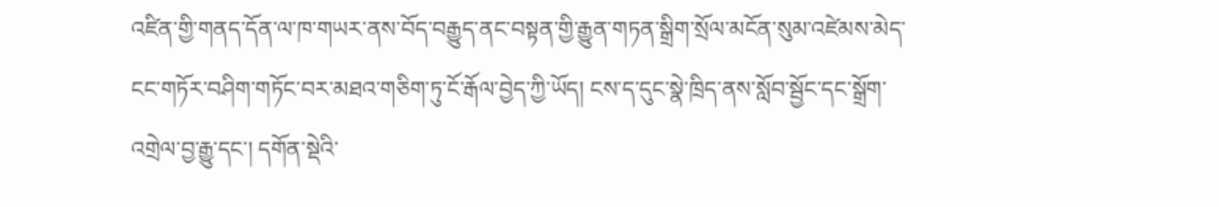འཛིན་གྱི་གནད་དོན་ལ་ཁ་གཡར་ནས་བོད་བརྒྱུད་ནང་བསྟན་གྱི་རྒྱུན་གཏན་སྒྲིག་སྲོལ་མངོན་སུམ་འཛེམས་མེད་ངང་གཏོར་བཤིག་གཏོང་བར་མཐའ་གཅིག་ཏུ་ངོ་རྒོལ་བྱེད་ཀྱི་ཡོད། ངས་ད་དུང་སྣེ་ཁྲིད་ནས་སློབ་སྦྱོང་དང་སྒྲོག་འགྲེལ་བྱ་རྒྱུ་དང་། དགོན་སྡེའི་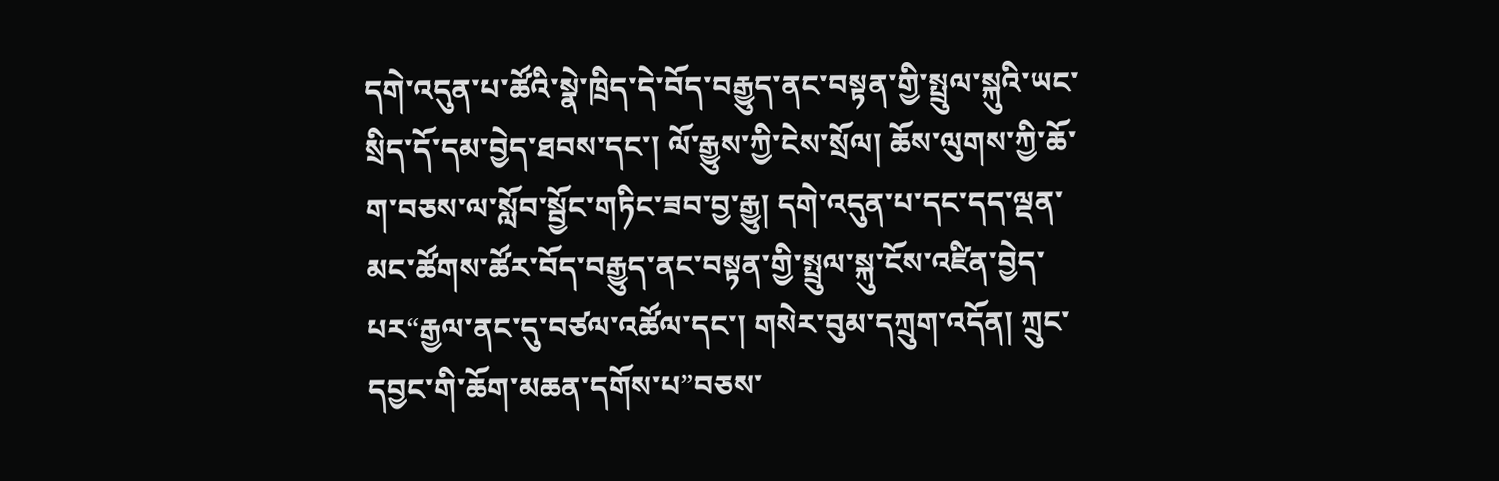དགེ་འདུན་པ་ཚོའི་སྣེ་ཁྲིད་དེ་བོད་བརྒྱུད་ནང་བསྟན་གྱི་སྤྲུལ་སྐུའི་ཡང་སྲིད་དོ་དམ་བྱེད་ཐབས་དང་། ལོ་རྒྱུས་ཀྱི་ངེས་སྲོལ། ཆོས་ལུགས་ཀྱི་ཆོ་ག་བཅས་ལ་སློབ་སྦྱོང་གཏིང་ཟབ་བྱ་རྒྱུ། དགེ་འདུན་པ་དང་དད་ལྡན་མང་ཚོགས་ཚོར་བོད་བརྒྱུད་ནང་བསྟན་གྱི་སྤྲུལ་སྐུ་ངོས་འཛིན་བྱེད་པར“རྒྱལ་ནང་དུ་བཙལ་འཚོལ་དང་། གསེར་བུམ་དཀྲུག་འདོན། ཀྲུང་དབྱང་གི་ཆོག་མཆན་དགོས་པ”བཅས་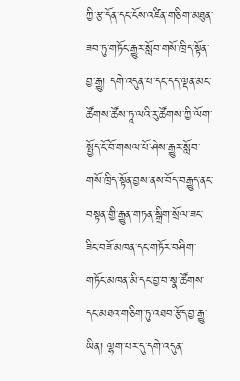ཀྱི་རྩ་དོན་དང་ངོས་འཛིན་གཅིག་མཐུན་ཟབ་ཏུ་གཏོང་རྒྱུར་སློབ་གསོ་ཁྲིད་སྟོན་བྱ་རྒྱུ། དགེ་འདུན་པ་དང་དད་ལྡན་མང་ཚོགས་ཚོས་ཏཱ་ལའི་རུ་ཚོགས་ཀྱི་ལོག་སྤྱོད་ངོ་བོ་གསལ་པོ་ཤེས་རྒྱུར་སློབ་གསོ་ཁྲིད་སྟོན་བྱས་ནས་བོད་བརྒྱུད་ནང་བསྟན་གྱི་རྒྱུན་གཏན་སྒྲིག་སྲོལ་ཟང་ཟིང་བཟོ་མཁན་དང་གཏོར་བཤིག་གཏོང་མཁན་མི་དང་བྱ་བ་སྣ་ཚོགས་དང་མཐའ་གཅིག་ཏུ་འཐབ་རྩོད་བྱ་རྒྱུ་ཡིན། ལྷག་པར་དུ་དགེ་འདུན་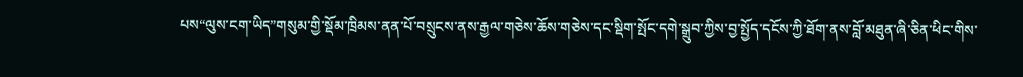པས“ལུས་ངག་ཡིད”གསུམ་གྱི་སྡོམ་ཁྲིམས་ནན་པོ་བསྲུངས་ནས་རྒྱལ་གཅེས་ཆོས་གཅེས་དང་སྡིག་སྤོང་དགེ་སྒྲུབ་ཀྱིས་བྱ་སྤྱོད་དངོས་ཀྱི་ཐོག་ནས་བློ་མཐུན་ཞི་ཅིན་ཕིང་གིས་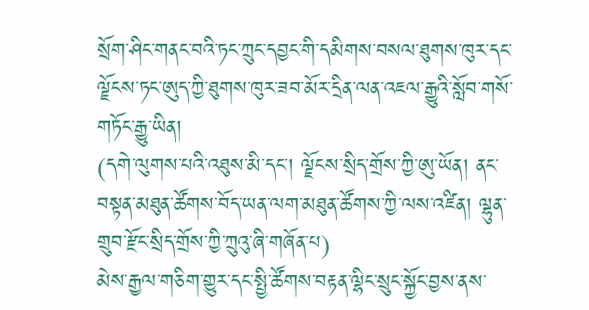སྲོག་ཤིང་གནང་བའི་ཏང་ཀྲུང་དབྱང་གི་དམིགས་བསལ་ཐུགས་ཁུར་དང་ལྗོངས་ཏང་ཨུད་ཀྱི་ཐུགས་ཁུར་ཟབ་མོར་དྲིན་ལན་འཇལ་རྒྱུའི་སློབ་གསོ་གཏོང་རྒྱུ་ཡིན།
(དགེ་ལུགས་པའི་འཐུས་མི་དང་། ལྗོངས་སྲིད་གྲོས་ཀྱི་ཨུ་ཡོན། ནང་བསྟན་མཐུན་ཚོགས་བོད་ཡན་ལག་མཐུན་ཚོགས་ཀྱི་ལས་འཛིན། ལྷུན་གྲུབ་རྫོང་སྲིད་གྲོས་ཀྱི་ཀྲུའུ་ཞི་གཞོན་པ)
མེས་རྒྱལ་གཅིག་གྱུར་དང་སྤྱི་ཚོགས་བརྟན་ལྷིང་སྲུང་སྐྱོང་བྱས་ནས་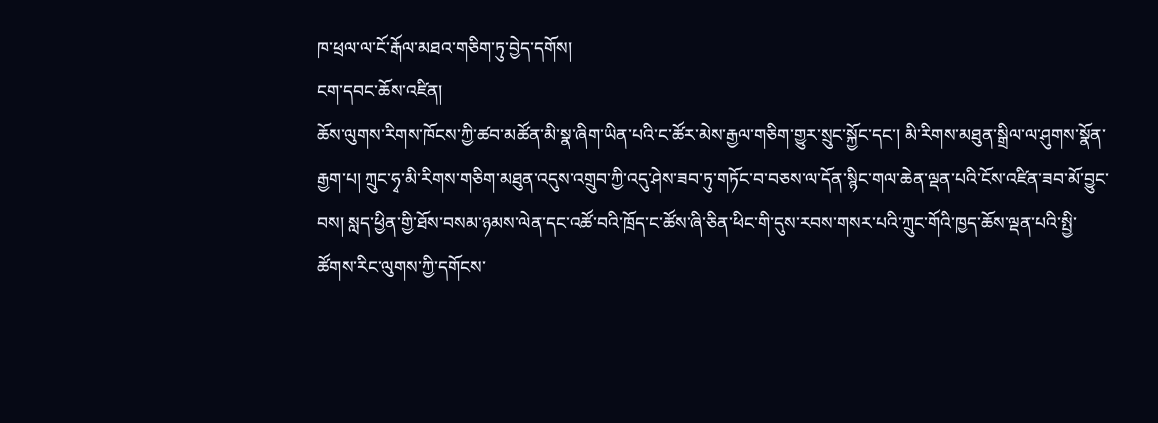ཁ་ཕྲལ་ལ་ངོ་རྒོལ་མཐའ་གཅིག་ཏུ་བྱེད་དགོས།
ངག་དབང་ཆོས་འཛིན།
ཆོས་ལུགས་རིགས་ཁོངས་ཀྱི་ཚབ་མཚོན་མི་སྣ་ཞིག་ཡིན་པའི་ང་ཚོར་མེས་རྒྱལ་གཅིག་གྱུར་སྲུང་སྐྱོང་དང་། མི་རིགས་མཐུན་སྒྲིལ་ལ་ཤུགས་སྣོན་རྒྱག་པ། ཀྲུང་ཧྭ་མི་རིགས་གཅིག་མཐུན་འདུས་འགྲུབ་ཀྱི་འདུ་ཤེས་ཟབ་ཏུ་གཏོང་བ་བཅས་ལ་དོན་སྙིང་གལ་ཆེན་ལྡན་པའི་ངོས་འཛིན་ཟབ་མོ་བྱུང་བས། སླད་ཕྱིན་གྱི་ཐོས་བསམ་ཉམས་ལེན་དང་འཚོ་བའི་ཁྲོད་ང་ཚོས་ཞི་ཅིན་ཕིང་གི་དུས་རབས་གསར་པའི་ཀྲུང་གོའི་ཁྱད་ཆོས་ལྡན་པའི་སྤྱི་ཚོགས་རིང་ལུགས་ཀྱི་དགོངས་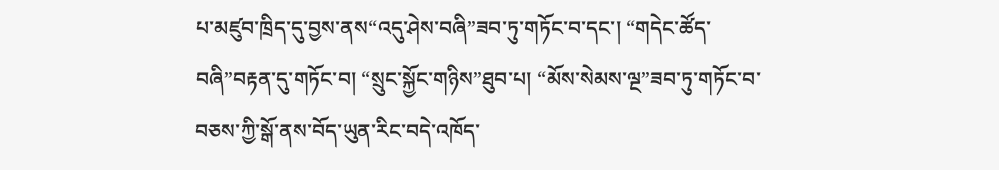པ་མཛུབ་ཁྲིད་དུ་བྱས་ནས“འདུ་ཤེས་བཞི”ཟབ་ཏུ་གཏོང་བ་དང་། “གདེང་ཚོད་བཞི”བརྟན་དུ་གཏོང་བ། “སྲུང་སྐྱོང་གཉིས”ཐུབ་པ། “མོས་སེམས་ལྔ”ཟབ་ཏུ་གཏོང་བ་བཅས་ཀྱི་སྒོ་ནས་བོད་ཡུན་རིང་བདེ་འཁོད་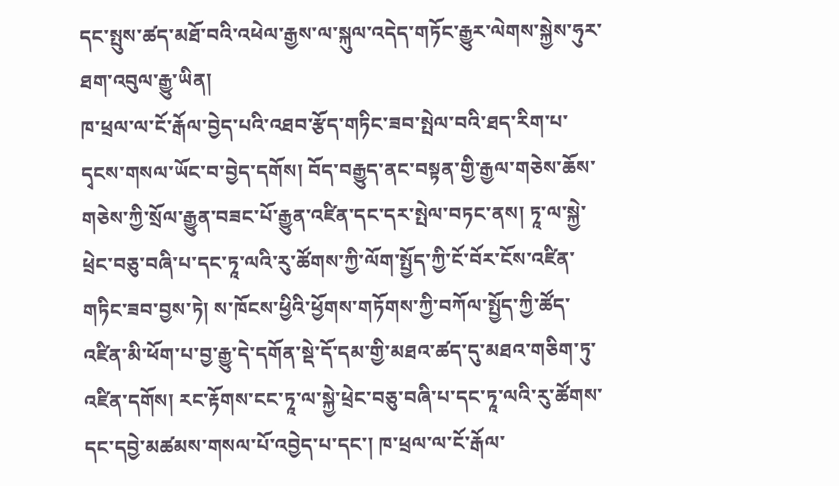དང་སྤུས་ཚད་མཐོ་བའི་འཕེལ་རྒྱས་ལ་སྐུལ་འདེད་གཏོང་རྒྱུར་ལེགས་སྐྱེས་ཧུར་ཐག་འབུལ་རྒྱུ་ཡིན།
ཁ་ཕྲལ་ལ་ངོ་རྒོལ་བྱེད་པའི་འཐབ་རྩོད་གཏིང་ཟབ་སྤེལ་བའི་ཐད་རིག་པ་དྭངས་གསལ་ཡོང་བ་བྱེད་དགོས། བོད་བརྒྱུད་ནང་བསྟན་གྱི་རྒྱལ་གཅེས་ཆོས་གཅེས་ཀྱི་སྲོལ་རྒྱུན་བཟང་པོ་རྒྱུན་འཛིན་དང་དར་སྤེལ་བཏང་ནས། ཏཱ་ལ་སྐྱེ་ཕྲེང་བཅུ་བཞི་པ་དང་ཏཱ་ལའི་རུ་ཚོགས་ཀྱི་ལོག་སྤྱོད་ཀྱི་ངོ་བོར་ངོས་འཛིན་གཏིང་ཟབ་བྱས་ཏེ། ས་ཁོངས་ཕྱིའི་ཕྱོགས་གཏོགས་ཀྱི་བཀོལ་སྤྱོད་ཀྱི་ཚོད་འཛིན་མི་ཕོག་པ་བྱ་རྒྱུ་དེ་དགོན་སྡེ་དོ་དམ་གྱི་མཐའ་ཚད་དུ་མཐའ་གཅིག་ཏུ་འཛིན་དགོས། རང་རྟོགས་ངང་ཏཱ་ལ་སྐྱེ་ཕྲེང་བཅུ་བཞི་པ་དང་ཏཱ་ལའི་རུ་ཚོགས་དང་དབྱེ་མཚམས་གསལ་པོ་འབྱེད་པ་དང་། ཁ་ཕྲལ་ལ་ངོ་རྒོལ་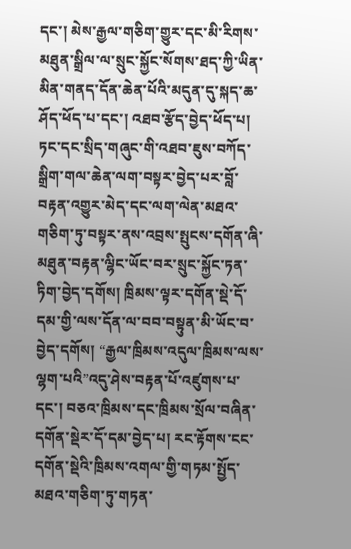དང་། མེས་རྒྱལ་གཅིག་གྱུར་དང་མི་རིགས་མཐུན་སྒྲིལ་ལ་སྲུང་སྐྱོང་སོགས་ཐད་ཀྱི་ཡིན་མིན་གནད་དོན་ཆེན་པོའི་མདུན་དུ་སྐད་ཆ་ཤོད་ཕོད་པ་དང་། འཐབ་རྩོད་བྱེད་ཕོད་པ། ཏང་དང་སྲིད་གཞུང་གི་འཐབ་ཇུས་བཀོད་སྒྲིག་གལ་ཆེན་ལག་བསྟར་བྱེད་པར་བློ་བརྟན་འགྱུར་མེད་དང་ལག་ལེན་མཐའ་གཅིག་ཏུ་བསྟར་ནས་འབྲས་སྤུངས་དགོན་ཞི་མཐུན་བརྟན་ལྷིང་ཡོང་བར་སྲུང་སྐྱོང་ཏན་ཏིག་བྱེད་དགོས། ཁྲིམས་ལྟར་དགོན་སྡེ་དོ་དམ་གྱི་ལས་དོན་ལ་བབ་བསྟུན་མི་ཡོང་བ་བྱེད་དགོས། “རྒྱལ་ཁྲིམས་འདུལ་ཁྲིམས་ལས་ལྷག་པའི”འདུ་ཤེས་བརྟན་པོ་འཛུགས་པ་དང་། བཅའ་ཁྲིམས་དང་ཁྲིམས་སྲོལ་བཞིན་དགོན་སྡེར་དོ་དམ་བྱེད་པ། རང་རྟོགས་ངང་དགོན་སྡེའི་ཁྲིམས་འགལ་གྱི་གཏམ་སྤྱོད་མཐའ་གཅིག་ཏུ་གཏན་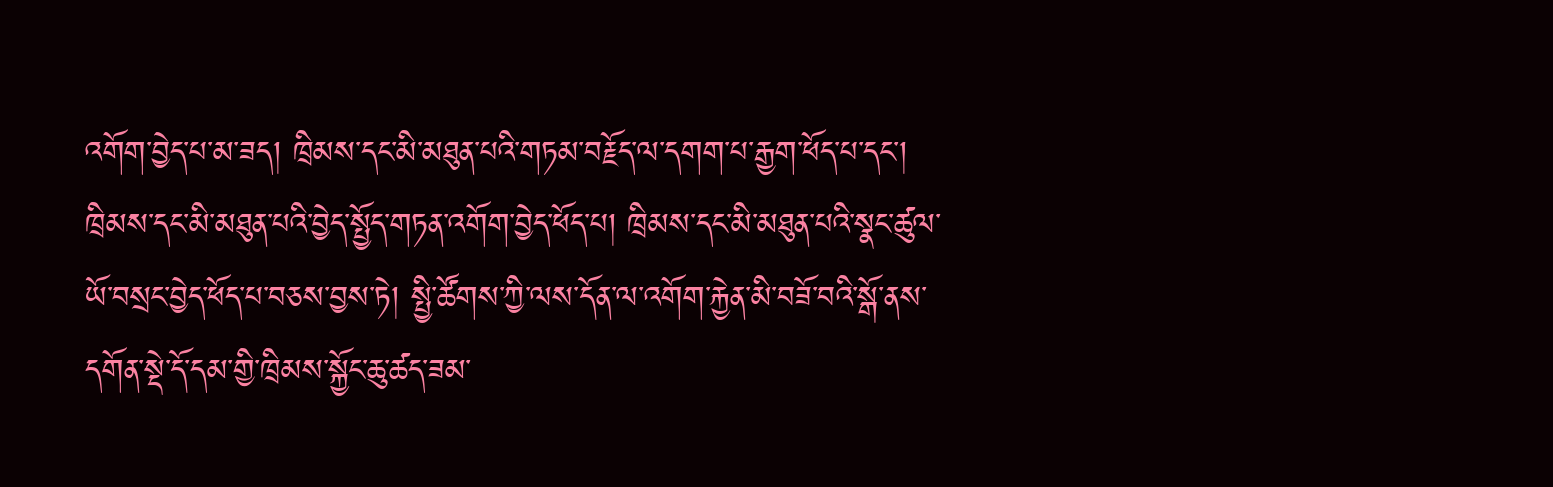འགོག་བྱེད་པ་མ་ཟད། ཁྲིམས་དང་མི་མཐུན་པའི་གཏམ་བརྗོད་ལ་དགག་པ་རྒྱག་ཕོད་པ་དང་། ཁྲིམས་དང་མི་མཐུན་པའི་བྱེད་སྤྱོད་གཏན་འགོག་བྱེད་ཕོད་པ། ཁྲིམས་དང་མི་མཐུན་པའི་སྣང་ཚུལ་ཡོ་བསྲང་བྱེད་ཕོད་པ་བཅས་བྱས་ཏེ། སྤྱི་ཚོགས་ཀྱི་ལས་དོན་ལ་འགོག་རྐྱེན་མི་བཟོ་བའི་སྒོ་ནས་དགོན་སྡེ་དོ་དམ་གྱི་ཁྲིམས་སྐྱོང་ཆུ་ཚད་ཟམ་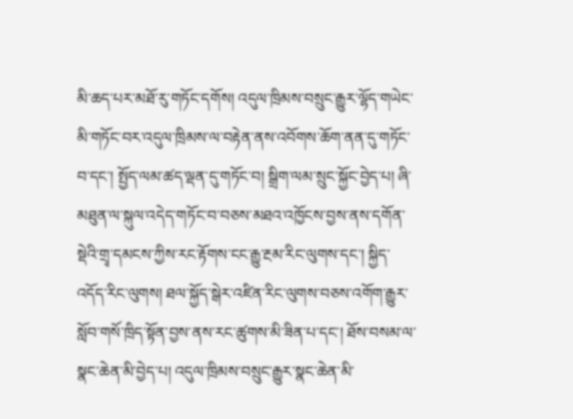མི་ཆད་པར་མཐོ་རུ་གཏོང་དགོས། འདུལ་ཁྲིམས་བསྲུང་རྒྱུར་ལྷོད་གཡེང་མི་གཏོང་བར་འདུལ་ཁྲིམས་ལ་བརྟེན་ནས་འབོགས་ཆོག་ནན་དུ་གཏོང་བ་དང་། སྤྱོད་ལམ་ཚད་ལྡན་དུ་གཏོང་བ། སྒྲིག་ལམ་སྲུང་སྐྱོང་བྱེད་པ། ཞི་མཐུན་ལ་སྐུལ་འདེད་གཏོང་བ་བཅས་མཐའ་འཁྱོངས་བྱས་ནས་དགོན་སྡེའི་གྲྭ་དམངས་ཀྱིས་རང་རྟོགས་ངང་རྒྱུ་རྔམ་རིང་ལུགས་དང་། སྐྱིད་འདོད་རིང་ལུགས། ཐལ་སྐྱོད་སྒེར་འཛིན་རིང་ལུགས་བཅས་འགོག་རྒྱུར་སློབ་གསོ་ཁྲིད་སྟོན་བྱས་ནས་རང་ཚུགས་མི་ཟིན་པ་དང་། ཐོས་བསམ་ལ་སྣང་ཆེན་མི་བྱེད་པ། འདུལ་ཁྲིམས་བསྲུང་རྒྱུར་སྣང་ཆེན་མི་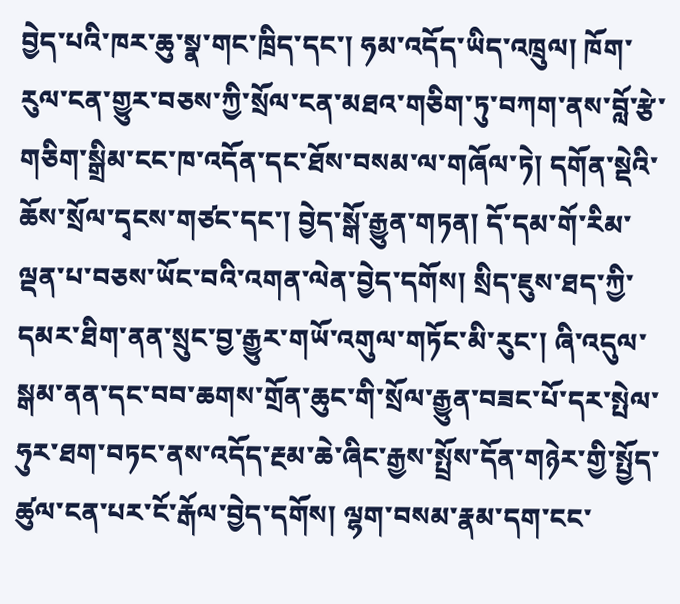བྱེད་པའི་ཁར་ཆུ་སྣ་གང་ཁྲིད་དང་། ཧམ་འདོད་ཡིད་འཁྲུལ། ཁོག་རུལ་ངན་གྱུར་བཅས་ཀྱི་སྲོལ་ངན་མཐའ་གཅིག་ཏུ་བཀག་ནས་བློ་རྩེ་གཅིག་སྒྲིམ་ངང་ཁ་འདོན་དང་ཐོས་བསམ་ལ་གཞོལ་ཏེ། དགོན་སྡེའི་ཆོས་སྲོལ་དྭངས་གཙང་དང་། བྱེད་སྒོ་རྒྱུན་གཏན། དོ་དམ་གོ་རིམ་ལྡན་པ་བཅས་ཡོང་བའི་འགན་ལེན་བྱེད་དགོས། སྲིད་ཇུས་ཐད་ཀྱི་དམར་ཐིག་ནན་སྲུང་བྱ་རྒྱུར་གཡོ་འགུལ་གཏོང་མི་རུང་། ཞི་འདུལ་སྒམ་ནན་དང་བབ་ཆགས་གྲོན་ཆུང་གི་སྲོལ་རྒྱུན་བཟང་པོ་དར་སྤེལ་ཧུར་ཐག་བཏང་ནས་འདོད་རྔམ་ཆེ་ཞིང་རྒྱས་སྤྲོས་དོན་གཉེར་གྱི་སྤྱོད་ཚུལ་ངན་པར་ངོ་རྒོལ་བྱེད་དགོས། ལྷག་བསམ་རྣམ་དག་ངང་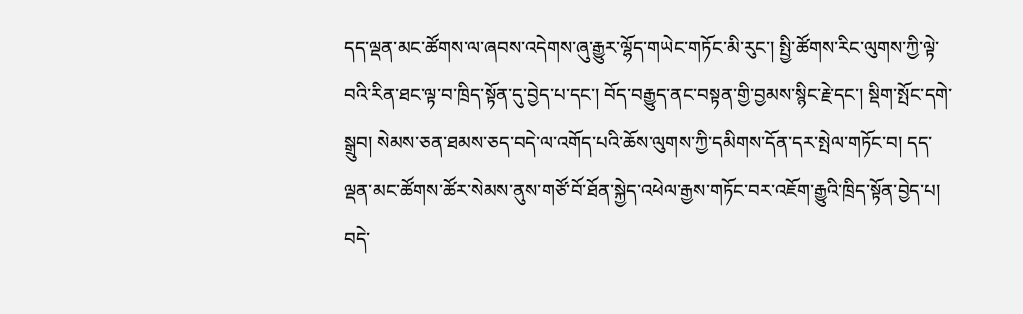དད་ལྡན་མང་ཚོགས་ལ་ཞབས་འདེགས་ཞུ་རྒྱུར་ལྷོད་གཡེང་གཏོང་མི་རུང་། སྤྱི་ཚོགས་རིང་ལུགས་ཀྱི་ལྟེ་བའི་རིན་ཐང་ལྟ་བ་ཁྲིད་སྟོན་དུ་བྱེད་པ་དང་། བོད་བརྒྱུད་ནང་བསྟན་གྱི་བྱམས་སྙིང་རྗེ་དང་། སྡིག་སྤོང་དགེ་སྒྲུབ། སེམས་ཅན་ཐམས་ཅད་བདེ་ལ་འགོད་པའི་ཆོས་ལུགས་ཀྱི་དམིགས་དོན་དར་སྤེལ་གཏོང་བ། དད་ལྡན་མང་ཚོགས་ཚོར་སེམས་ནུས་གཙོ་བོ་ཐོན་སྐྱེད་འཕེལ་རྒྱས་གཏོང་བར་འཇོག་རྒྱུའི་ཁྲིད་སྟོན་བྱེད་པ། བདེ་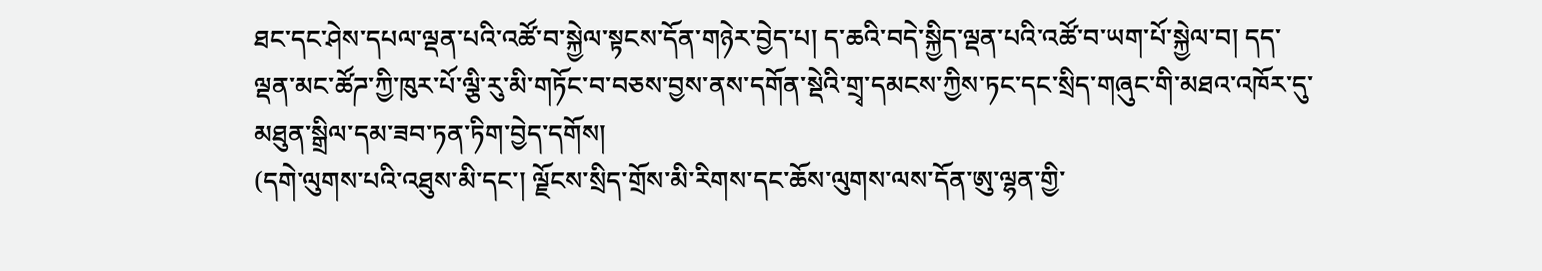ཐང་དང་ཤེས་དཔལ་ལྡན་པའི་འཚོ་བ་སྐྱེལ་སྟངས་དོན་གཉེར་བྱེད་པ། ད་ཆའི་བདེ་སྐྱིད་ལྡན་པའི་འཚོ་བ་ཡག་པོ་སྐྱེལ་བ། དད་ལྡན་མང་ཚོཌ་ཀྱི་ཁུར་པོ་ལྕི་རུ་མི་གཏོང་བ་བཅས་བྱས་ནས་དགོན་སྡེའི་གྲྭ་དམངས་ཀྱིས་ཏང་དང་སྲིད་གཞུང་གི་མཐའ་འཁོར་དུ་མཐུན་སྒྲིལ་དམ་ཟབ་ཏན་ཏིག་བྱེད་དགོས།
(དགེ་ལུགས་པའི་འཐུས་མི་དང་། ལྗོངས་སྲིད་གྲོས་མི་རིགས་དང་ཆོས་ལུགས་ལས་དོན་ཨུ་ལྷན་གྱི་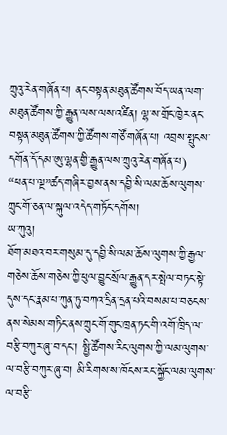ཀྲུའུ་རེན་གཞོན་པ། ནང་བསྟན་མཐུན་ཚོགས་བོད་ཡན་ལག་མཐུན་ཚོགས་ཀྱི་རྒྱུན་ལས་ལས་འཛིན། ལྷ་ས་གྲོང་ཁྱེར་ནང་བསྟན་མཐུན་ཚོགས་ཀྱི་ཚོགས་གཙོ་གཞོན་པ། འབྲས་སྤུངས་དགོན་དོ་དམ་ཨུ་ལྷན་གྱི་རྒྱུན་ལས་ཀྲུའུ་རེན་གཞོན་པ)
“ཕན་པ་ལྔ”ཚད་གཞིར་བྱས་ནས་དབྱི་སི་ལམ་ཆོས་ལུགས་ཀྲུང་གོ་ཅན་ལ་སྐུལ་འདེད་གཏོང་དགོས།
ཡ་ཀུའུ།
ཐོག་མཐའ་བར་གསུམ་དུ་དབྱི་སི་ལམ་ཆོས་ལུགས་ཀྱི་རྒྱལ་གཅེས་ཆོས་གཅེས་ཀྱི་ཕུལ་བྱུང་སྲོལ་རྒྱུན་དར་སྤེལ་བཏང་སྟེ་དུས་དང་རྣམ་པ་ཀུན་ཏུ་བཀའ་དྲིན་དྲན་པའི་བསམ་པ་བཅངས་ནས་སེམས་གཏིང་ནས་ཀྲུང་གོ་གུང་ཁྲན་ཏང་གི་འགོ་ཁྲིད་ལ་བརྩི་བཀུར་ཞུ་བ་དང་། སྤྱི་ཚོགས་རིང་ལུགས་ཀྱི་ལམ་ལུགས་ལ་བརྩི་བཀུར་ཞུ་བ། མི་རིགས་ས་ཁོངས་རང་སྐྱོང་ལམ་ལུགས་ལ་བརྩི་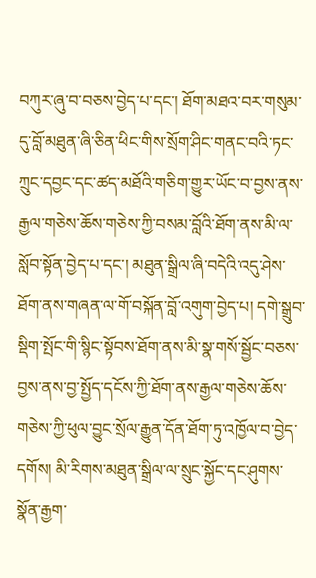བཀུར་ཞུ་བ་བཅས་བྱེད་པ་དང་། ཐོག་མཐའ་བར་གསུམ་དུ་བློ་མཐུན་ཞི་ཅིན་ཕིང་གིས་སྲོག་ཤིང་གནང་བའི་ཏང་ཀྲུང་དབྱང་དང་ཚད་མཐོའི་གཅིག་གྱུར་ཡོང་བ་བྱས་ནས་རྒྱལ་གཅེས་ཆོས་གཅེས་ཀྱི་བསམ་བློའི་ཐོག་ནས་མི་ལ་སློབ་སྟོན་བྱེད་པ་དང་། མཐུན་སྒྲིལ་ཞི་བདེའི་འདུ་ཤེས་ཐོག་ནས་གཞན་ལ་གོ་བསྐོན་བློ་འགུག་བྱེད་པ། དགེ་སྒྲུབ་སྡིག་སྤོང་གི་སྙིང་སྟོབས་ཐོག་ནས་མི་སྣ་གསོ་སྦྱོང་བཅས་བྱས་ནས་བྱ་སྤྱོད་དངོས་ཀྱི་ཐོག་ནས་རྒྱལ་གཅེས་ཆོས་གཅེས་ཀྱི་ཕུལ་བྱུང་སྲོལ་རྒྱུན་དོན་ཐོག་ཏུ་འཁྱོལ་བ་བྱེད་དགོས། མི་རིགས་མཐུན་སྒྲིལ་ལ་སྲུང་སྐྱོང་དང་ཤུགས་སྣོན་རྒྱག་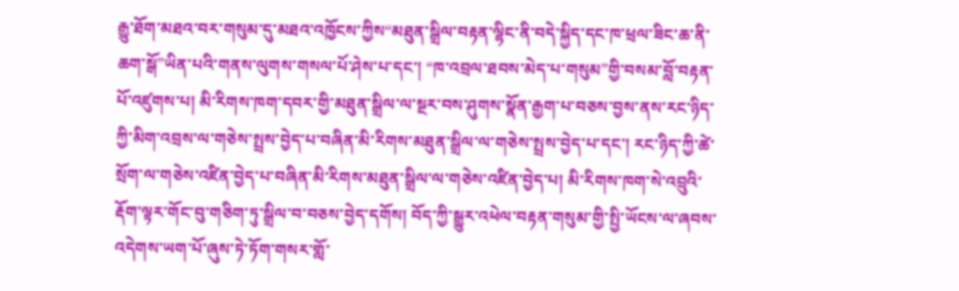རྒྱུ་ཐོག་མཐའ་བར་གསུམ་དུ་མཐའ་འཁྱོངས་ཀྱིས“མཐུན་སྒྲིལ་བརྟན་ལྷིང་ནི་བདེ་སྐྱིད་དང་ཁ་ཕྲལ་ཟིང་ཆ་ནི་ཆག་སྒོ”ཡིན་པའི་གནས་ལུགས་གསལ་པོ་ཤེས་པ་དང་། “ཁ་འབྲལ་ཐབས་མེད་པ་གསུམ”གྱི་བསམ་བློ་བརྟན་པོ་འཛུགས་པ། མི་རིགས་ཁག་དབར་གྱི་མཐུན་སྒྲིལ་ལ་སྔར་བས་ཤུགས་སྣོན་རྒྱག་པ་བཅས་བྱས་ནས་རང་ཉིད་ཀྱི་མིག་འབྲས་ལ་གཅེས་སྤྲས་བྱེད་པ་བཞིན་མི་རིགས་མཐུན་སྒྲིལ་ལ་གཅེས་སྤྲས་བྱེད་པ་དང་། རང་ཉིད་ཀྱི་ཚེ་སྲོག་ལ་གཅེས་འཛིན་བྱེད་པ་བཞིན་མི་རིགས་མཐུན་སྒྲིལ་ལ་གཅེས་འཛིན་བྱེད་པ། མི་རིགས་ཁག་སེ་འབྲུའི་རྡོག་ལྟར་གོང་བུ་གཅིག་ཏུ་སྒྲིལ་བ་བཅས་བྱེད་དགོས། བོད་ཀྱི་སྒྱུར་འཕེལ་བརྟན་གསུམ་གྱི་སྤྱི་ཡོངས་ལ་ཞབས་འདེགས་ཡག་པོ་ཞུས་ཏེ་ཏོག་གསར་གློ་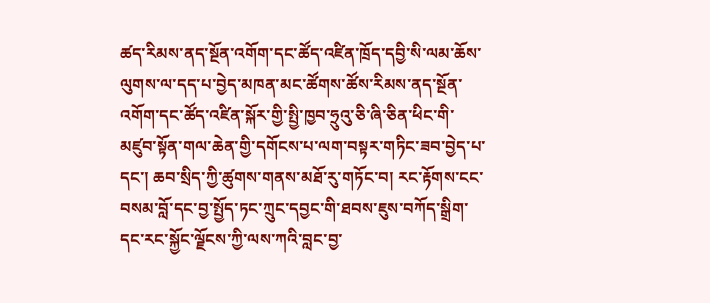ཚད་རིམས་ནད་སྔོན་འགོག་དང་ཚོད་འཛིན་ཁྲོད་དབྱི་སི་ལམ་ཆོས་ལུགས་ལ་དད་པ་བྱེད་མཁན་མང་ཚོགས་ཚོས་རིམས་ནད་སྔོན་འགོག་དང་ཚོད་འཛིན་སྐོར་གྱི་སྤྱི་ཁྱབ་ཧྲུའུ་ཅི་ཞི་ཅིན་ཕིང་གི་མཛུབ་སྟོན་གལ་ཆེན་གྱི་དགོངས་པ་ལག་བསྟར་གཏིང་ཟབ་བྱེད་པ་དང་། ཆབ་སྲིད་ཀྱི་ཚུགས་གནས་མཐོ་རུ་གཏོང་བ། རང་རྟོགས་ངང་བསམ་བློ་དང་བྱ་སྤྱོད་ཏང་ཀྲུང་དབྱང་གི་ཐབས་ཇུས་བཀོད་སྒྲིག་དང་རང་སྐྱོང་ལྗོངས་ཀྱི་ལས་ཀའི་བླང་བྱ་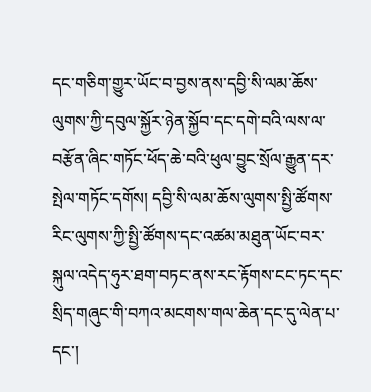དང་གཅིག་གྱུར་ཡོང་བ་བྱས་ནས་དབྱི་སི་ལམ་ཆོས་ལུགས་ཀྱི་དབུལ་སྐྱོར་ཉེན་སྐྱོབ་དང་དགེ་བའི་ལས་ལ་བརྩོན་ཞིང་གཏོང་ཕོད་ཆེ་བའི་ཕུལ་བྱུང་སྲོལ་རྒྱུན་དར་སྤེལ་གཏོང་དགོས། དབྱི་སི་ལམ་ཆོས་ལུགས་སྤྱི་ཚོགས་རིང་ལུགས་ཀྱི་སྤྱི་ཚོགས་དང་འཚམ་མཐུན་ཡོང་བར་སྐུལ་འདེད་ཧུར་ཐག་བཏང་ནས་རང་རྟོགས་ངང་ཏང་དང་སྲིད་གཞུང་གི་བཀའ་མངགས་གལ་ཆེན་དང་དུ་ལེན་པ་དང་།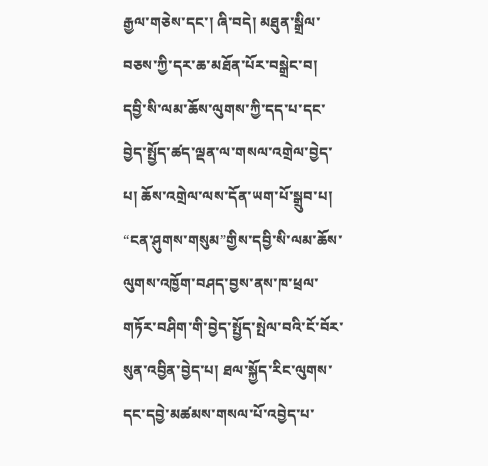རྒྱལ་གཅེས་དང་། ཞི་བདེ། མཐུན་སྒྲིལ་བཅས་ཀྱི་དར་ཆ་མཐོན་པོར་བསྒྲེང་བ། དབྱི་སི་ལམ་ཆོས་ལུགས་ཀྱི་དད་པ་དང་བྱེད་སྤྱོད་ཚད་ལྡན་ལ་གསལ་འགྲེལ་བྱེད་པ། ཆོས་འགྲེལ་ལས་དོན་ཡག་པོ་སྒྲུབ་པ། “ངན་ཤུགས་གསུམ”གྱིས་དབྱི་སི་ལམ་ཆོས་ལུགས་འཁྱོག་བཤད་བྱས་ནས་ཁ་ཕྲལ་གཏོར་བཤིག་གི་བྱེད་སྤྱོད་སྤེལ་བའི་ངོ་བོར་སུན་འབྱིན་བྱེད་པ། ཐལ་སྐྱོད་རིང་ལུགས་དང་དབྱེ་མཚམས་གསལ་པོ་འབྱེད་པ་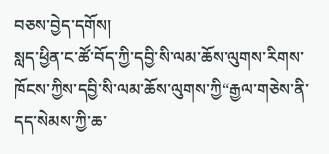བཅས་བྱེད་དགོས།
སླད་ཕྱིན་ང་ཚོ་བོད་ཀྱི་དབྱི་སི་ལམ་ཆོས་ལུགས་རིགས་ཁོངས་ཀྱིས་དབྱི་སི་ལམ་ཆོས་ལུགས་ཀྱི“རྒྱལ་གཅེས་ནི་དད་སེམས་ཀྱི་ཆ་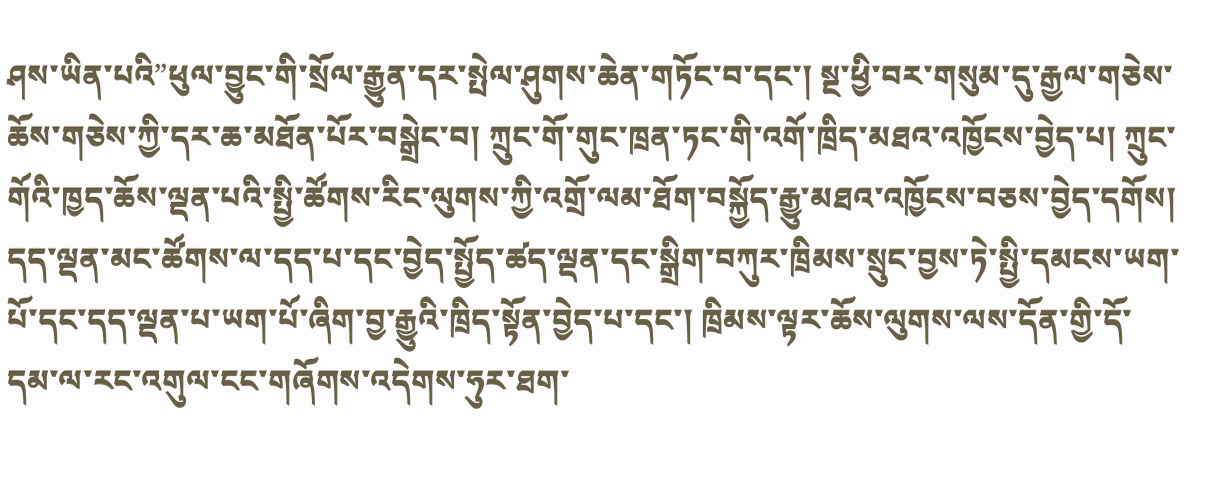ཤས་ཡིན་པའི”ཕུལ་བྱུང་གི་སྲོལ་རྒྱུན་དར་སྤེལ་ཤུགས་ཆེན་གཏོང་བ་དང་། སྔ་ཕྱི་བར་གསུམ་དུ་རྒྱལ་གཅེས་ཆོས་གཅེས་ཀྱི་དར་ཆ་མཐོན་པོར་བསྒྲེང་བ། ཀྲུང་གོ་གུང་ཁྲན་ཏང་གི་འགོ་ཁྲིད་མཐའ་འཁྱོངས་བྱེད་པ། ཀྲུང་གོའི་ཁྱད་ཆོས་ལྡན་པའི་སྤྱི་ཚོགས་རིང་ལུགས་ཀྱི་འགྲོ་ལམ་ཐོག་བསྐྱོད་རྒྱུ་མཐའ་འཁྱོངས་བཅས་བྱེད་དགོས། དད་ལྡན་མང་ཚོགས་ལ་དད་པ་དང་བྱེད་སྤྱོད་ཚད་ལྡན་དང་སྒྲིག་བཀུར་ཁྲིམས་སྲུང་བྱས་ཏེ་སྤྱི་དམངས་ཡག་པོ་དང་དད་ལྡན་པ་ཡག་པོ་ཞིག་བྱ་རྒྱུའི་ཁྲིད་སྟོན་བྱེད་པ་དང་། ཁྲིམས་ལྟར་ཆོས་ལུགས་ལས་དོན་གྱི་དོ་དམ་ལ་རང་འགུལ་ངང་གཞོགས་འདེགས་ཧུར་ཐག་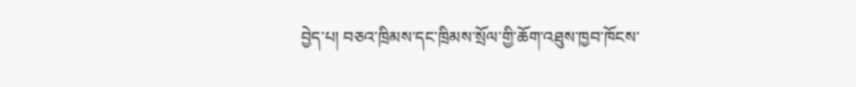བྱེད་པ། བཅའ་ཁྲིམས་དང་ཁྲིམས་སྲོལ་གྱི་ཆོག་འཐུས་ཁྱབ་ཁོངས་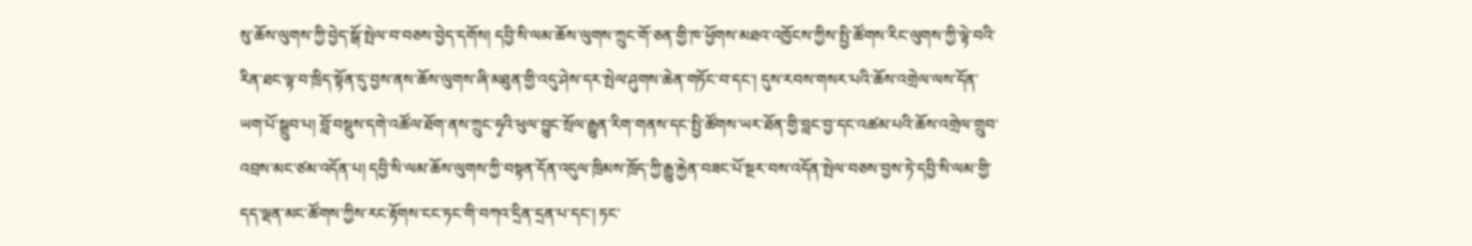སུ་ཆོས་ལུགས་ཀྱི་བྱེད་སྒོ་སྤེལ་བ་བཅས་བྱེད་དགོས། དབྱི་སི་ལམ་ཆོས་ལུགས་ཀྲུང་གོ་ཅན་གྱི་ཁ་ཕྱོགས་མཐའ་འཁྱོངས་ཀྱིས་སྤྱི་ཚོགས་རིང་ལུགས་ཀྱི་ལྟེ་བའི་རིན་ཐང་ལྟ་བ་ཁྲིད་སྟོན་དུ་བྱས་ནས་ཆོས་ལུགས་ཞི་མཐུན་གྱི་འདུ་ཤེས་དར་སྤེལ་ཤུགས་ཆེན་གཏོང་བ་དང་། དུས་རབས་གསར་པའི་ཆོས་འགྲེལ་ལས་དོན་ཡག་པོ་སྒྲུབ་པ། བློ་བསྡུས་དགེ་འཚོལ་ཐོག་ནས་ཀྲུང་ཧྭའི་ཕུལ་བྱུང་སྲོལ་རྒྱུན་རིག་གནས་དང་སྤྱི་ཚོགས་ཡར་ཐོན་གྱི་བླང་བྱ་དང་འཚམ་པའི་ཆོས་འགྲེལ་གྲུབ་འབྲས་མང་ཙམ་འདོན་པ། དབྱི་སི་ལམ་ཆོས་ལུགས་ཀྱི་བསྟན་དོན་འདུལ་ཁྲིམས་ཁྲོད་ཀྱི་རྒྱུ་རྐྱེན་བཟང་པོ་སྔར་བས་འདོན་སྤེལ་བཅས་བྱས་ཏེ་དབྱི་སི་ལམ་གྱི་དད་ལྡན་མང་ཚོགས་ཀྱིས་རང་རྟོགས་ངང་ཏང་གི་བཀའ་དྲིན་དྲན་པ་དང་། ཏང་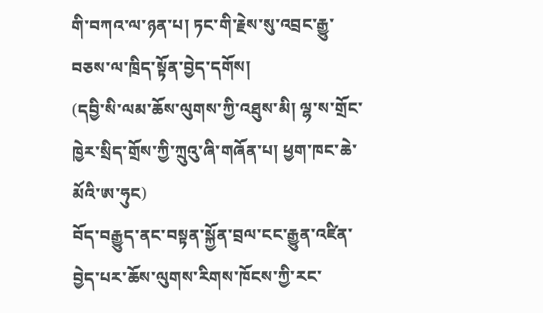གི་བཀའ་ལ་ཉན་པ། ཏང་གི་རྗེས་སུ་འབྲང་རྒྱུ་བཅས་ལ་ཁྲིད་སྟོན་བྱེད་དགོས།
(དབྱི་སི་ལམ་ཆོས་ལུགས་ཀྱི་འཐུས་མི། ལྷ་ས་གྲོང་ཁྱེར་སྲིད་གྲོས་ཀྱི་ཀྲུའུ་ཞི་གཞོན་པ། ཕྱག་ཁང་ཆེ་མོའི་ཨ་ཧུང)
བོད་བརྒྱུད་ནང་བསྟན་སྐྱོན་བྲལ་ངང་རྒྱུན་འཛིན་བྱེད་པར་ཆོས་ལུགས་རིགས་ཁོངས་ཀྱི་རང་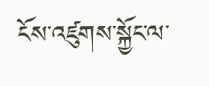ངོས་འཛུགས་སྐྱོང་ལ་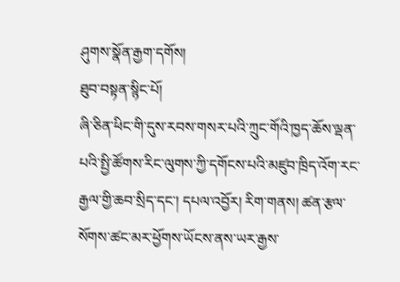ཤུགས་སྣོན་རྒྱག་དགོས།
ཐུབ་བསྟན་སྙིང་པོ།
ཞི་ཅིན་ཕིང་གི་དུས་རབས་གསར་པའི་ཀྲུང་གོའི་ཁྱད་ཆོས་ལྡན་པའི་སྤྱི་ཚོགས་རིང་ལུགས་ཀྱི་དགོངས་པའི་མཛུབ་ཁྲིད་འོག་རང་རྒྱལ་གྱི་ཆབ་སྲིད་དང་། དཔལ་འབྱོར། རིག་གནས། ཚན་རྩལ་སོགས་ཚང་མར་ཕྱོགས་ཡོངས་ནས་ཡར་རྒྱས་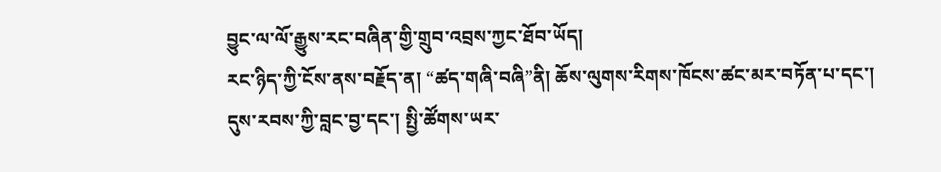བྱུང་ལ་ལོ་རྒྱུས་རང་བཞིན་གྱི་གྲུབ་འབྲས་ཀྱང་ཐོབ་ཡོད།
རང་ཉིད་ཀྱི་ངོས་ནས་བརྗོད་ན། “ཚད་གཞི་བཞི”ནི། ཆོས་ལུགས་རིགས་ཁོངས་ཚང་མར་བཏོན་པ་དང་། དུས་རབས་ཀྱི་བླང་བྱ་དང་། སྤྱི་ཚོགས་ཡར་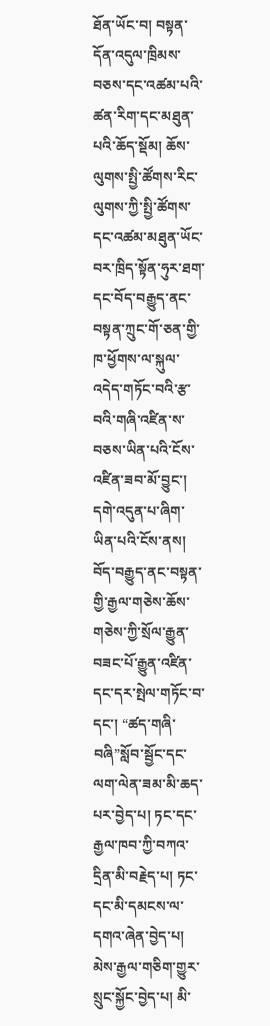ཐོན་ཡོང་བ། བསྟན་དོན་འདུལ་ཁྲིམས་བཅས་དང་འཚམ་པའི་ཚན་རིག་དང་མཐུན་པའི་ཆོད་སྡོམ། ཆོས་ལུགས་སྤྱི་ཚོགས་རིང་ལུགས་ཀྱི་སྤྱི་ཚོགས་དང་འཚམ་མཐུན་ཡོང་བར་ཁྲིད་སྟོན་ཧུར་ཐག་དང་བོད་བརྒྱུད་ནང་བསྟན་ཀྲུང་གོ་ཅན་གྱི་ཁ་ཕྱོགས་ལ་སྐུལ་འདེད་གཏོང་བའི་རྩ་བའི་གཞི་འཛིན་ས་བཅས་ཡིན་པའི་ངོས་འཛིན་ཟབ་མོ་བྱུང་།
དགེ་འདུན་པ་ཞིག་ཡིན་པའི་ངོས་ནས། བོད་བརྒྱུད་ནང་བསྟན་གྱི་རྒྱལ་གཅེས་ཆོས་གཅེས་ཀྱི་སྲོལ་རྒྱུན་བཟང་པོ་རྒྱུན་འཛིན་དང་དར་སྤེལ་གཏོང་བ་དང་། “ཚད་གཞི་བཞི”སློབ་སྦྱོང་དང་ལག་ལེན་ཟམ་མི་ཆད་པར་བྱེད་པ། ཏང་དང་རྒྱལ་ཁབ་ཀྱི་བཀའ་དྲིན་མི་བརྗེད་པ། ཏང་དང་མི་དམངས་ལ་དགའ་ཞེན་བྱེད་པ། མེས་རྒྱལ་གཅིག་གྱུར་སྲུང་སྐྱོང་བྱེད་པ། མི་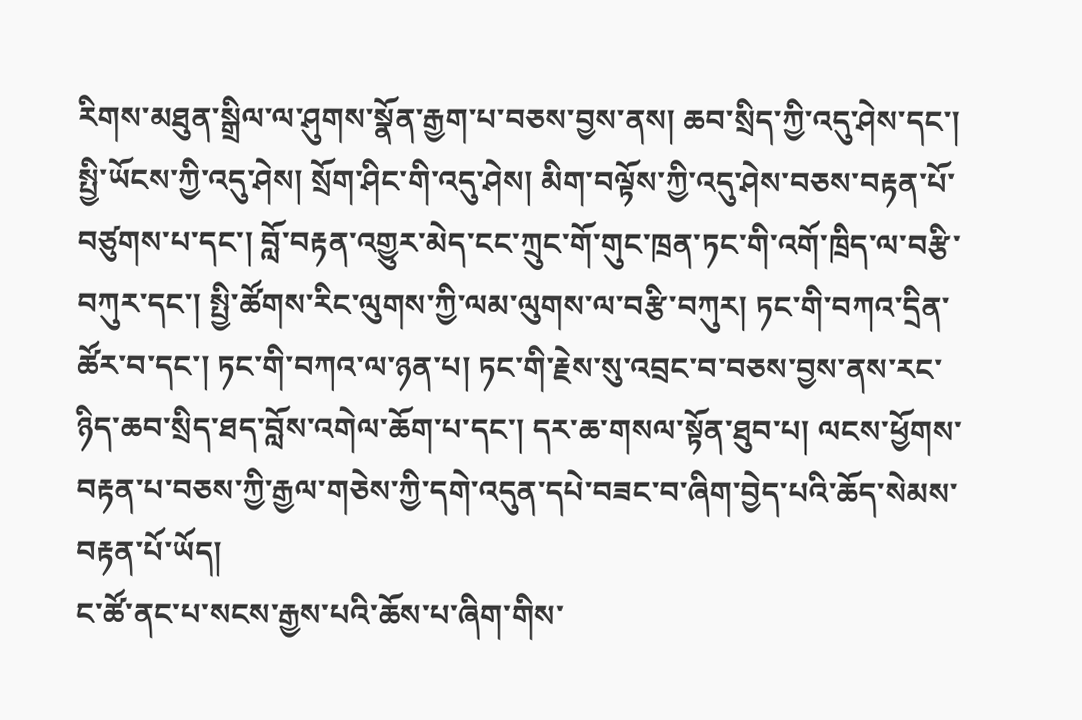རིགས་མཐུན་སྒྲིལ་ལ་ཤུགས་སྣོན་རྒྱག་པ་བཅས་བྱས་ནས། ཆབ་སྲིད་ཀྱི་འདུ་ཤེས་དང་། སྤྱི་ཡོངས་ཀྱི་འདུ་ཤེས། སྲོག་ཤིང་གི་འདུ་ཤེས། མིག་བལྟོས་ཀྱི་འདུ་ཤེས་བཅས་བརྟན་པོ་བཙུགས་པ་དང་། བློ་བརྟན་འགྱུར་མེད་ངང་ཀྲུང་གོ་གུང་ཁྲན་ཏང་གི་འགོ་ཁྲིད་ལ་བརྩི་བཀུར་དང་། སྤྱི་ཚོགས་རིང་ལུགས་ཀྱི་ལམ་ལུགས་ལ་བརྩི་བཀུར། ཏང་གི་བཀའ་དྲིན་ཚོར་བ་དང་། ཏང་གི་བཀའ་ལ་ཉན་པ། ཏང་གི་རྗེས་སུ་འབྲང་བ་བཅས་བྱས་ནས་རང་ཉིད་ཆབ་སྲིད་ཐད་བློས་འགེལ་ཆོག་པ་དང་། དར་ཆ་གསལ་སྟོན་ཐུབ་པ། ལངས་ཕྱོགས་བརྟན་པ་བཅས་ཀྱི་རྒྱལ་གཅེས་ཀྱི་དགེ་འདུན་དཔེ་བཟང་བ་ཞིག་བྱེད་པའི་ཆོད་སེམས་བརྟན་པོ་ཡོད།
ང་ཚོ་ནང་པ་སངས་རྒྱས་པའི་ཆོས་པ་ཞིག་གིས་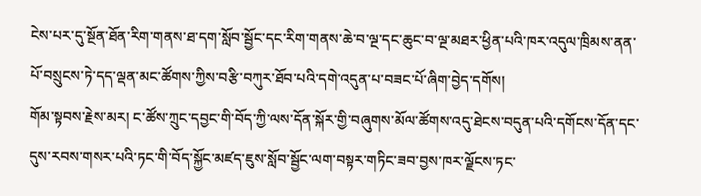ངེས་པར་དུ་སྔོན་ཐོན་རིག་གནས་ཐ་དག་སློབ་སྦྱོང་དང་རིག་གནས་ཆེ་བ་ལྔ་དང་ཆུང་བ་ལྔ་མཐར་ཕྱིན་པའི་ཁར་འདུལ་ཁྲིམས་ནན་པོ་བསྲུངས་ཏེ་དད་ལྡན་མང་ཚོགས་ཀྱིས་བརྩི་བཀུར་ཐོབ་པའི་དགེ་འདུན་པ་བཟང་པོ་ཞིག་བྱེད་དགོས།
གོམ་སྟབས་རྗེས་མར། ང་ཚོས་ཀྲུང་དབྱང་གི་བོད་ཀྱི་ལས་དོན་སྐོར་གྱི་བཞུགས་མོལ་ཚོགས་འདུ་ཐེངས་བདུན་པའི་དགོངས་དོན་དང་དུས་རབས་གསར་པའི་ཏང་གི་བོད་སྐྱོང་མཛད་ཇུས་སློབ་སྦྱོང་ལག་བསྟར་གཏིང་ཟབ་བྱས་ཁར་ལྗོངས་ཏང་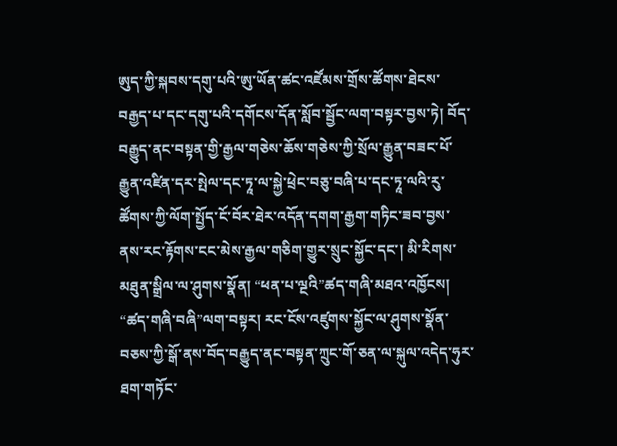ཨུད་ཀྱི་སྐབས་དགུ་པའི་ཨུ་ཡོན་ཚང་འཛོམས་གྲོས་ཚོགས་ཐེངས་བརྒྱད་པ་དང་དགུ་པའི་དགོངས་དོན་སློབ་སྦྱོང་ལག་བསྟར་བྱས་ཏེ། བོད་བརྒྱུད་ནང་བསྟན་གྱི་རྒྱལ་གཅེས་ཆོས་གཅེས་ཀྱི་སྲོལ་རྒྱུན་བཟང་པོ་རྒྱུན་འཛིན་དར་སྤེལ་དང་ཏཱ་ལ་སྐྱེ་ཕྲེང་བཅུ་བཞི་པ་དང་ཏཱ་ལའི་རུ་ཚོགས་ཀྱི་ལོག་སྤྱོད་ངོ་བོར་ཐེར་འདོན་དགག་རྒྱག་གཏིང་ཟབ་བྱས་ནས་རང་རྟོགས་ངང་མེས་རྒྱལ་གཅིག་གྱུར་སྲུང་སྐྱོང་དང་། མི་རིགས་མཐུན་སྒྲིལ་ལ་ཤུགས་སྣོན། “ཕན་པ་ལྔའི”ཚད་གཞི་མཐའ་འཁྱོངས། “ཚད་གཞི་བཞི”ལག་བསྟར། རང་ངོས་འཛུགས་སྐྱོང་ལ་ཤུགས་སྣོན་བཅས་ཀྱི་སྒོ་ནས་བོད་བརྒྱུད་ནང་བསྟན་ཀྲུང་གོ་ཅན་ལ་སྐུལ་འདེད་ཧུར་ཐག་གཏོང་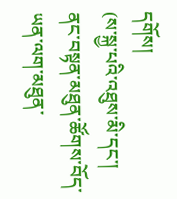དགོས།
(ས་སྐྱ་པའི་འཐུས་མི་དང་། ནང་བསྟན་མཐུན་ཚོགས་བོད་ཡན་ལག་མཐུན་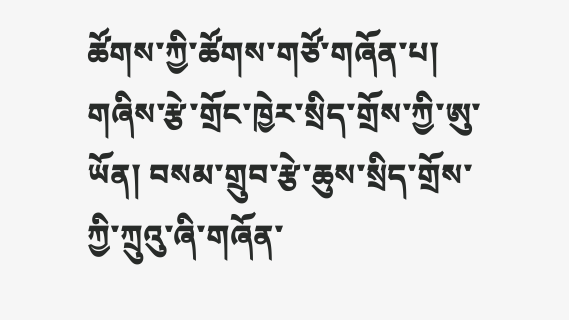ཚོགས་ཀྱི་ཚོགས་གཙོ་གཞོན་པ། གཞིས་རྩེ་གྲོང་ཁྱེར་སྲིད་གྲོས་ཀྱི་ཨུ་ཡོན། བསམ་གྲུབ་རྩེ་ཆུས་སྲིད་གྲོས་ཀྱི་ཀྲུའུ་ཞི་གཞོན་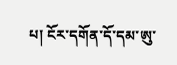པ། ངོར་དགོན་དོ་དམ་ཨུ་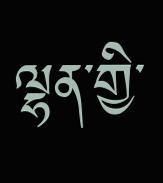ལྷན་གྱི་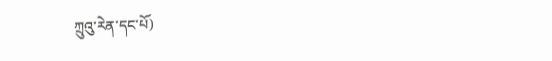ཀྲུའུ་རེན་དང་པོ)